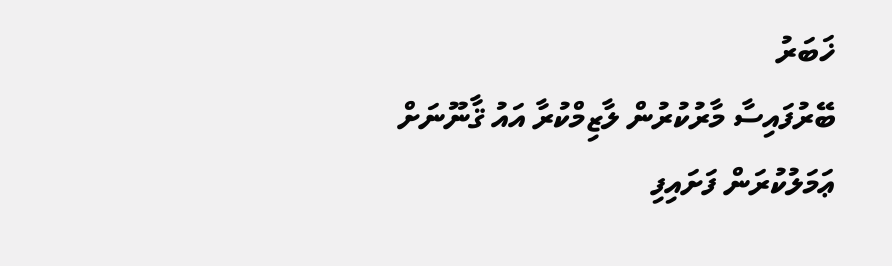ޚަބަރު
ބޭރުފައިސާ މާރުކުރުން ލާޒިމްކުރާ އައު ޤާނޫނަށް ޢަމަލުކުރަން ފަށައިފި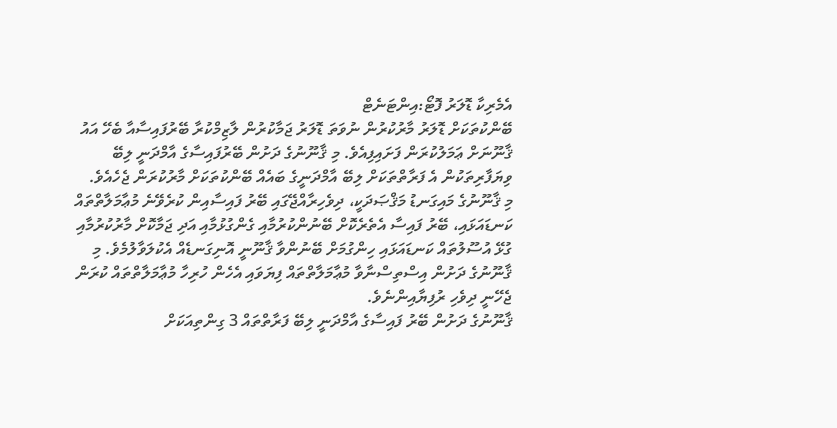އެމެރިކާ ޑޮލަރު ފޮޓޯ:އިންޓަނެޓް
ބޭންކުތަކަށް ޑޮލަރު މާރުކުރުން ނުވަތަ ޑޮލަރު ޖަމާކުރުން ލާޒިމްކުރާ ބޭރުފައިސާއާ ބެހޭ އައު ޤާނޫނަށް ޢަމަލުކުރަން ފަށައިފިއެވެ. މި ޤާނޫނުގެ ދަށުން ބޭރުފައިސާގެ އާމްދަނީ ލިބޭ ވިޔަފާރިތަކުން އެ ފަރާތްތަކަށް ލިބޭ އާމްދަނީގެ ބައެއް ބޭންކުތަކަށް މާރުކުރަން ޖެހެއެވެ.
މި ޤާނޫނުގެ މައިގަނޑު މަޤްޞަދަކީ، ދިވެހިރާއްޖޭގައި ބޭރު ފައިސާއިން ކުރެވޭނެ މުޢާމަލާތްތައް ކަނޑައަޅައި، ބޭރު ފައިސާ އެތެރެކޮށް ބޭނުންކުރުމާއި ގެންގުޅުމާއި އަދި ޖަމާކޮށް މާރުކުރުމާއި ގުޅޭ އުސޫލުތައް ކަނޑައަޅައި ހިންގުމަށް ބޭނުންވާ ޤާނޫނީ އޮނިގަނޑެއް އެކުލަވާލުމެވެ. މި ޤާނޫނުގެ ދަށުން އިސްތިސްނާވާ މުޢާމަލާތްތައް ފިޔަވައި އެހެން ހުރިހާ މުޢާމަލާތްތައް ކުރަން ޖެހޭނީ ދިވެހި ރުފިޔާއިންނެވެ.
ޤާނޫނުގެ ދަށުން ބޭރު ފައިސާގެ އާމްދަނީ ލިބޭ ފަރާތްތައް 3 ގިންތިއަކަށް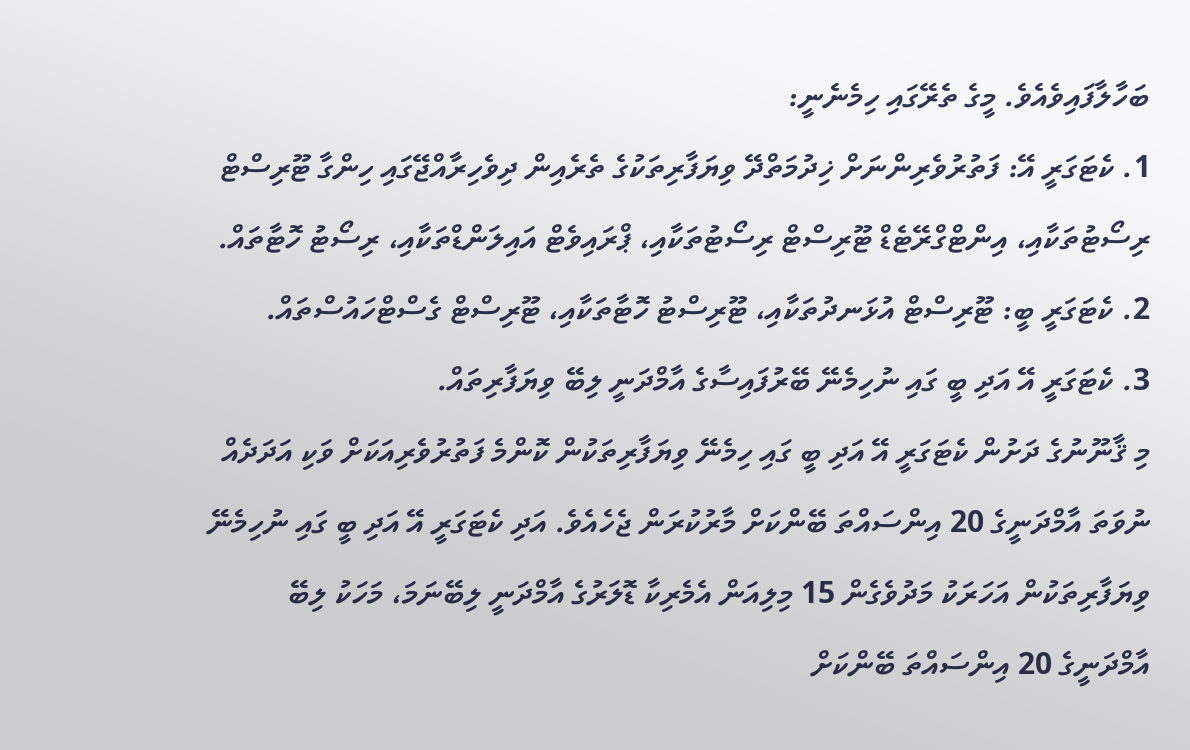ބަހާލާފައިވެއެވެ. މީގެ ތެރޭގައި ހިމެނެނީ:
1. ކެޓަގަރީ އޭ: ފަތުރުވެރިންނަށް ޚިދުމަތްދޭ ވިޔަފާރިތަކުގެ ތެރެއިން ދިވެހިރާއްޖޭގައި ހިންގާ ޓޫރިސްޓް ރިސޯޓުތަކާއި، އިންޓްގްރޭޓެޑް ޓޫރިސްޓް ރިސޯޓުތަކާއި، ޕްރައިވެޓް އައިލަންޑްތަކާއި، ރިސޯޓު ހޮޓާތައް.
2. ކެޓަގަރީ ބީ: ޓޫރިސްޓް އުޅަނދުތަކާއި، ޓޫރިސްޓު ހޮޓާތަކާއި، ޓޫރިސްޓް ގެސްޓްހައުސްތައް.
3. ކެޓަގަރީ އޭ އަދި ބީ ގައި ނުހިމެނޭ ބޭރުފައިސާގެ އާމްދަނީ ލިބޭ ވިޔަފާރިތައް.
މި ޤާނޫނުގެ ދަށުން ކެޓަގަރީ އޭ އަދި ބީ ގައި ހިމެނޭ ވިޔަފާރިތަކުން ކޮންމެ ފަތުރުވެރިއަކަށް ވަކި އަދަދެއް ނުވަތަ އާމްދަނީގެ 20 އިންސައްތަ ބޭންކަށް މާރުކުރަން ޖެހެއެވެ. އަދި ކެޓަގަރީ އޭ އަދި ބީ ގައި ނުހިމެނޭ ވިޔަފާރިތަކުން އަހަރަކު މަދުވެގެން 15 މިލިއަން އެމެރިކާ ޑޮލަރުގެ އާމްދަނީ ލިބޭނަމަ، މަހަކު ލިބޭ އާމްދަނީގެ 20 އިންސައްތަ ބޭންކަށް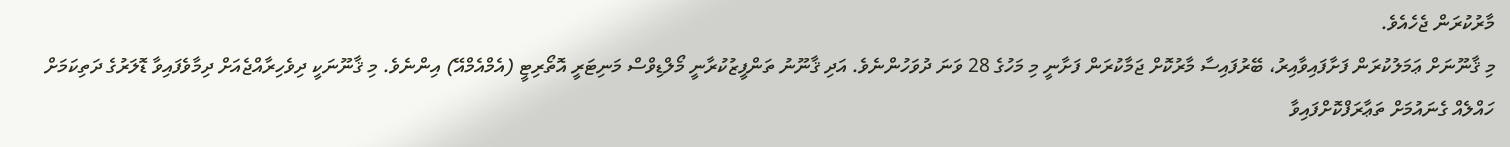މާރުކުރަން ޖެހެއެވެ.
މި ޤާނޫނަށް ޢަމަލުކުރަން ފަށާފައިވާއިރު، ބޭރުފައިސާ މާރުކޮށް ޖަމާކުރަން ފަށާނީ މި މަހުގެ 28 ވަނަ ދުވަހުންނެވެ. އަދި ޤާނޫނު ތަންފީޒުކުރާނީ މޯލްޑިވްސް މަނިޓަރީ އޮތޯރިޓީ (އެމްއެމްއޭ) އިންނެވެ. މި ޤާނޫނަކީ ދިވެހިރާއްޖެއަށް ދިމާވެފައިވާ ޑޮލަރުގެ ދަތިކަމަށް ހައްލެއް ގެނައުމަށް ތަޢާރަފްކޮށްފައިވާ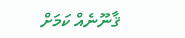ޤާނޫނެއް ކަމަށް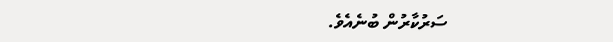ސަރުކާރުން ބުނެއެވެ.